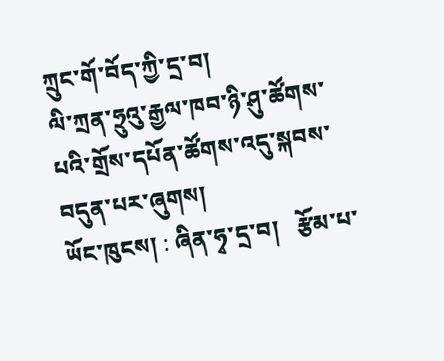ཀྲུང་གོ་བོད་ཀྱི་དྲ་བ།
ལི་ཀྲན་ཧྲུའུ་རྒྱལ་ཁབ་ཉི་ཤུ་ཚོགས་པའི་གྲོས་དཔོན་ཚོགས་འདུ་སྐབས་བདུན་པར་ཞུགས།
ཡོང་ཁུངས། : ཞིན་ཧྭ་དྲ་བ།   རྩོམ་པ་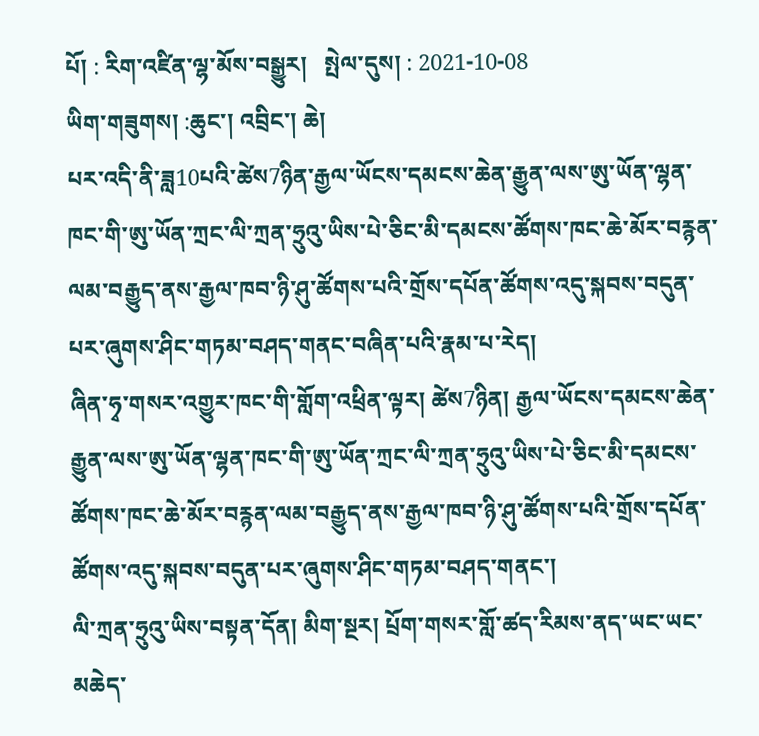པོ། : རིག་འཛིན་ལྷ་མོས་བསྒྱུར།   སྤེལ་དུས། : 2021-10-08
ཡིག་གཟུགས། :ཆུང་། འབྲིང་། ཆེ།
པར་འདི་ནི་ཟླ10པའི་ཚེས7ཉིན་རྒྱལ་ཡོངས་དམངས་ཆེན་རྒྱུན་ལས་ཨུ་ཡོན་ལྷན་ཁང་གི་ཨུ་ཡོན་ཀྲང་ལི་ཀྲན་ཧྲུའུ་ཡིས་པེ་ཅིང་མི་དམངས་ཚོགས་ཁང་ཆེ་མོར་བརྙན་ལམ་བརྒྱུད་ནས་རྒྱལ་ཁབ་ཉི་ཤུ་ཚོགས་པའི་གྲོས་དཔོན་ཚོགས་འདུ་སྐབས་བདུན་པར་ཞུགས་ཤིང་གཏམ་བཤད་གནང་བཞིན་པའི་རྣམ་པ་རེད།
ཞིན་ཧྭ་གསར་འགྱུར་ཁང་གི་གློག་འཕྲིན་ལྟར། ཚེས7ཉིན། རྒྱལ་ཡོངས་དམངས་ཆེན་རྒྱུན་ལས་ཨུ་ཡོན་ལྷན་ཁང་གི་ཨུ་ཡོན་ཀྲང་ལི་ཀྲན་ཧྲུའུ་ཡིས་པེ་ཅིང་མི་དམངས་ཚོགས་ཁང་ཆེ་མོར་བརྙན་ལམ་བརྒྱུད་ནས་རྒྱལ་ཁབ་ཉི་ཤུ་ཚོགས་པའི་གྲོས་དཔོན་ཚོགས་འདུ་སྐབས་བདུན་པར་ཞུགས་ཤིང་གཏམ་བཤད་གནང་།
ལི་ཀྲན་ཧྲུའུ་ཡིས་བསྟན་དོན། མིག་སྔར། པྲོག་གསར་གློ་ཚད་རིམས་ནད་ཡང་ཡང་མཆེད་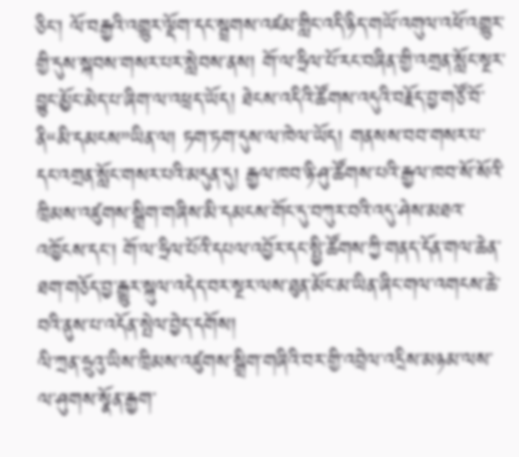ཅིང་། ལོ་བརྒྱའི་འགྱུར་ལྡོག་དང་སྦྲགས་འཛམ་གླིང་འདི་ཉིད་གཡོ་འགུལ་འཕོ་འགྱུར་གྱི་དུས་སྐབས་གསར་པར་སླེབས་ནས། གོ་ལ་ཧྲིལ་པོ་རང་བཞིན་གྱི་འགྲན་སློང་སྔར་བྱུང་མྱོང་མེད་པ་ཞིག་ལ་འཕྲད་ཡོད། ཐེངས་འདིའི་ཚོགས་འདུའི་བརྗོད་བྱ་གཙོ་བོ་ནི“མི་དམངས”ཡིན་ལ། ཏག་ཏག་དུས་ལ་ཁེལ་ཡོད། གནསས་བབ་གསར་པ་དང་འགྲན་སློང་གསར་པའི་མདུན་དུ། རྒྱལ་ཁབ་ཉི་ཤུ་ཚོགས་པའི་རྒྱལ་ཁབ་སོ་སོའི་ཁྲིམས་འཛུགས་སྒྲིག་གཞིས་མི་དམངས་གོང་དུ་བཀུར་བའི་འདུ་ཤེས་མཐའ་འཁྱོངས་དང་། གོ་ལ་ཧྲིལ་པོའི་དཔལ་འབྱོར་དང་སྤྱི་ཚོགས་ཀྱི་གནད་དོན་གལ་ཆེན་ཐག་གཅོད་བྱ་རྒྱུར་སྐུལ་འདེད་བར་སྔར་ལས་ཐུན་མོང་མ་ཡིན་ཞིང་གལ་འགངས་ཆེ་བའི་ནུས་པ་འདོན་སྤེལ་བྱེད་དགོས།
ལི་ཀྲན་ཧྲུའུ་ཡིས་ཁྲིམས་འཛུགས་སྒྲིག་གཞིའི་བར་གྱི་འབྲེལ་འདྲིས་མཉམ་ལས་ལ་ཤུགས་སྣོན་རྒྱག་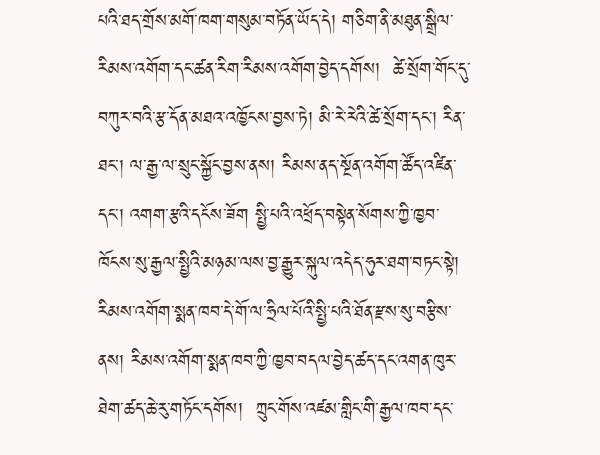པའི་ཐད་གྲོས་མགོ་ཁག་གསུམ་བཏོན་ཡོད་དེ། གཅིག་ནི་མཐུན་སྒྲིལ་རིམས་འགོག་དང་ཚན་རིག་རིམས་འགོག་བྱེད་དགོས།  ཚེ་སྲོག་གོང་དུ་བཀུར་བའི་རྩ་དོན་མཐའ་འཁྱོངས་བྱས་ཏེ། མི་རེ་རེའི་ཚེ་སྲོག་དང་། རིན་ཐང་། ལ་རྒྱ་ལ་སྲུང་སྐྱོང་བྱས་ནས། རིམས་ནད་སྔོན་འགོག་ཚོད་འཛིན་དང་། འགག་རྩའི་དངོས་ཟོག སྤྱི་པའི་འཕྲོད་བསྟེན་སོགས་ཀྱི་ཁྱབ་ཁོངས་སུ་རྒྱལ་སྤྱིའི་མཉམ་ལས་བྱ་རྒྱུར་སྐུལ་འདེད་ཧུར་ཐག་བཏང་སྟེ། རིམས་འགོག་སྨན་ཁབ་དེ་གོ་ལ་ཧྲིལ་པོའི་སྤྱི་པའི་ཐོན་རྫས་སུ་བརྩིས་ནས། རིམས་འགོག་སྨན་ཁབ་ཀྱི་ཁྱབ་བདལ་བྱེད་ཚད་དང་འགན་ཁུར་ཐེག་ཚད་ཆེ་རུ་གཏོང་དགོས།  ཀྲུང་གོས་འཛམ་གླིང་གི་རྒྱལ་ཁབ་དང་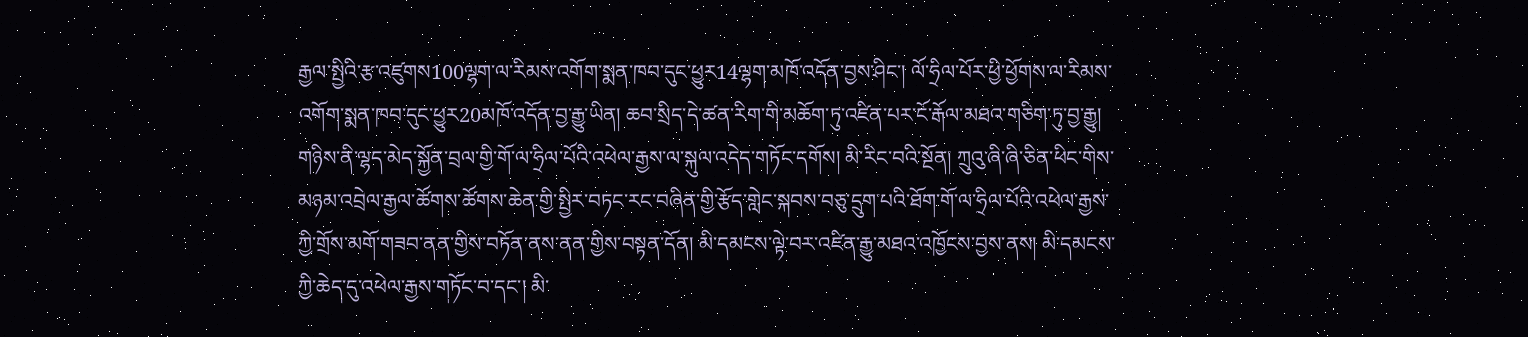རྒྱལ་སྤྱིའི་རྩ་འཛུགས100ལྷག་ལ་རིམས་འགོག་སྨན་ཁབ་དུང་ཕྱུར14ལྷག་མཁོ་འདོན་བྱས་ཤིང་། ལོ་ཧྲིལ་པོར་ཕྱི་ཕྱོགས་ལ་རིམས་འགོག་སྨན་ཁབ་དུང་ཕྱུར20མཁོ་འདོན་བྱ་རྒྱུ་ཡིན། ཆབ་སྲིད་དེ་ཚན་རིག་གི་མཆོག་ཏུ་འཛིན་པར་ངོ་རྒོལ་མཐའ་གཅིག་ཏུ་བྱ་རྒྱུ།  གཉིས་ནི་ལྷད་མེད་སྐྱོན་བྲལ་གྱི་གོ་ལ་ཧྲིལ་པོའི་འཕེལ་རྒྱས་ལ་སྐུལ་འདེད་གཏོང་དགོས། མི་རིང་བའི་སྔོན། ཀྲུའུ་ཞི་ཞི་ཅིན་ཕིང་གིས་མཉམ་འབྲེལ་རྒྱལ་ཚོགས་ཚོགས་ཆེན་གྱི་སྤྱིར་བཏང་རང་བཞིན་གྱི་རྩོད་གླེང་སྐབས་བཅུ་དྲུག་པའི་ཐོག་གོ་ལ་ཧྲིལ་པོའི་འཕེལ་རྒྱས་ཀྱི་གྲོས་མགོ་གཟབ་ནན་གྱིས་བཏོན་ནས་ནན་གྱིས་བསྟན་དོན། མི་དམངས་ལྟེ་བར་འཛིན་རྒྱུ་མཐའ་འཁྱོངས་བྱས་ནས། མི་དམངས་ཀྱི་ཆེད་དུ་འཕེལ་རྒྱས་གཏོང་བ་དང་། མི་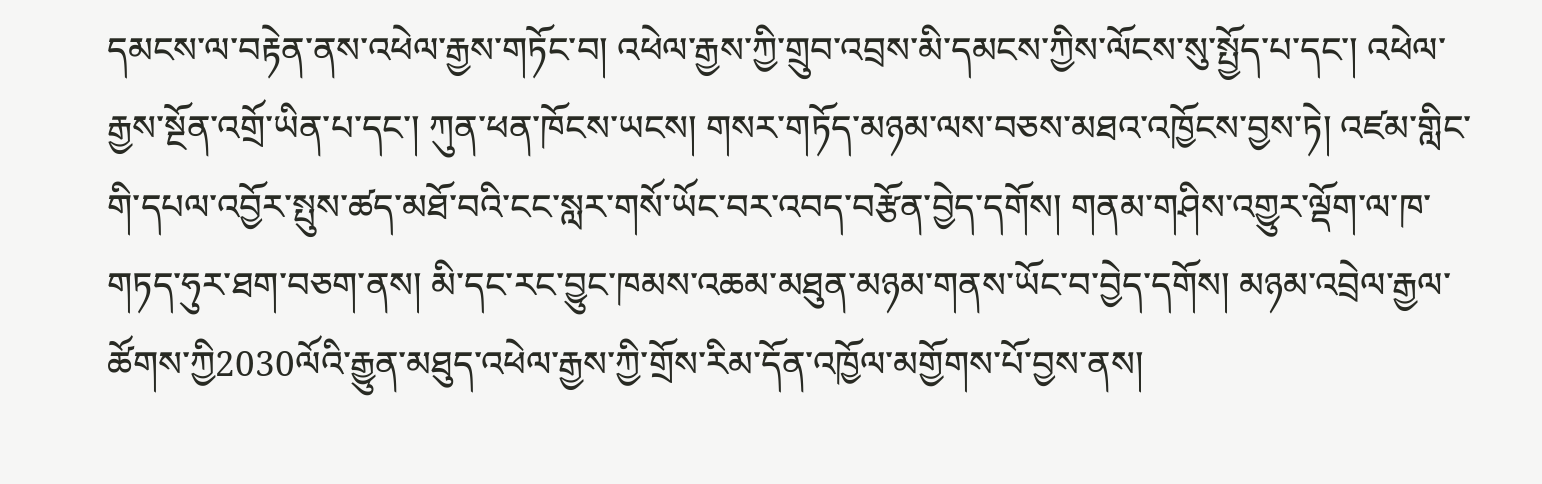དམངས་ལ་བརྟེན་ནས་འཕེལ་རྒྱས་གཏོང་བ། འཕེལ་རྒྱས་ཀྱི་གྲུབ་འབྲས་མི་དམངས་ཀྱིས་ལོངས་སུ་སྤྱོད་པ་དང་། འཕེལ་རྒྱས་སྔོན་འགྲོ་ཡིན་པ་དང་། ཀུན་ཕན་ཁོངས་ཡངས། གསར་གཏོད་མཉམ་ལས་བཅས་མཐའ་འཁྱོངས་བྱས་ཏེ། འཛམ་གླིང་གི་དཔལ་འབྱོར་སྤུས་ཚད་མཐོ་བའི་ངང་སླར་གསོ་ཡོང་བར་འབད་བརྩོན་བྱེད་དགོས། གནམ་གཤིས་འགྱུར་ལྡོག་ལ་ཁ་གཏད་ཧུར་ཐག་བཅག་ནས། མི་དང་རང་བྱུང་ཁམས་འཆམ་མཐུན་མཉམ་གནས་ཡོང་བ་བྱེད་དགོས། མཉམ་འབྲེལ་རྒྱལ་ཚོགས་ཀྱི2030ལོའི་རྒྱུན་མཐུད་འཕེལ་རྒྱས་ཀྱི་གྲོས་རིམ་དོན་འཁྱོལ་མགྱོགས་པོ་བྱས་ནས།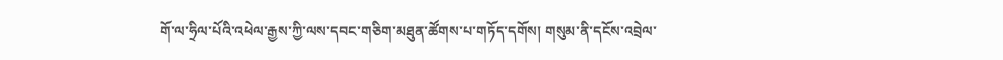གོ་ལ་ཧྲིལ་པོའི་འཕེལ་རྒྱས་ཀྱི་ལས་དབང་གཅིག་མཐུན་ཚོགས་པ་གཏོད་དགོས། གསུམ་ནི་དངོས་འབྲེལ་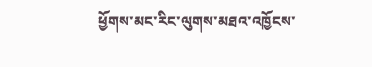ཕྱོགས་མང་རིང་ལུགས་མཐའ་འཁྱོངས་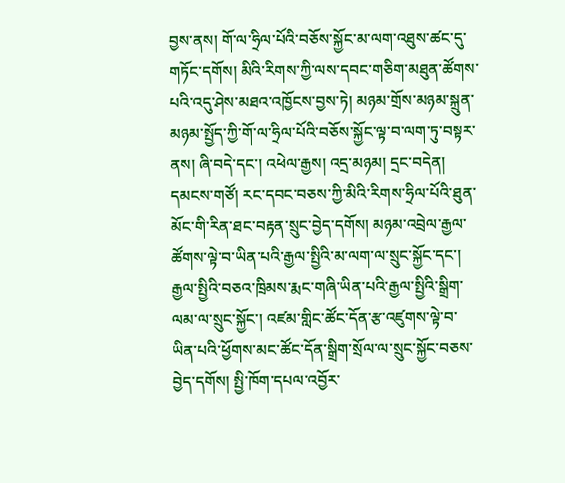བྱས་ནས། གོ་ལ་ཧྲིལ་པོའི་བཅོས་སྐྱོང་མ་ལག་འཐུས་ཚང་དུ་གཏོང་དགོས། མིའི་རིགས་ཀྱི་ལས་དབང་གཅིག་མཐུན་ཚོགས་པའི་འདུ་ཤེས་མཐའ་འཁྱོངས་བྱས་ཏེ། མཉམ་གྲོས་མཉམ་སྐྲུན་མཉམ་སྤྱོད་ཀྱི་གོ་ལ་ཧྲིལ་པོའི་བཅོས་སྐྱོང་ལྟ་བ་ལག་ཏུ་བསྟར་ནས། ཞི་བདེ་དང་། འཕེལ་རྒྱས། འདྲ་མཉམ། དྲང་བདེན། དམངས་གཙོ། རང་དབང་བཅས་ཀྱི་མིའི་རིགས་ཧྲིལ་པོའི་ཐུན་མོང་གི་རིན་ཐང་བརྟན་སྲུང་བྱེད་དགོས། མཉམ་འབྲེལ་རྒྱལ་ཚོགས་ལྟེ་བ་ཡིན་པའི་རྒྱལ་སྤྱིའི་མ་ལག་ལ་སྲུང་སྐྱོང་དང་། རྒྱལ་སྤྱིའི་བཅའ་ཁྲིམས་རྨང་གཞི་ཡིན་པའི་རྒྱལ་སྤྱིའི་སྒྲིག་ལམ་ལ་སྲུང་སྐྱོང་། འཛམ་གླིང་ཚོང་དོན་རྩ་འཛུགས་ལྟེ་བ་ཡིན་པའི་ཕྱོགས་མང་ཚོང་དོན་སྒྲིག་སྲོལ་ལ་སྲུང་སྐྱོང་བཅས་བྱེད་དགོས། སྤྱི་ཁོག་དཔལ་འབྱོར་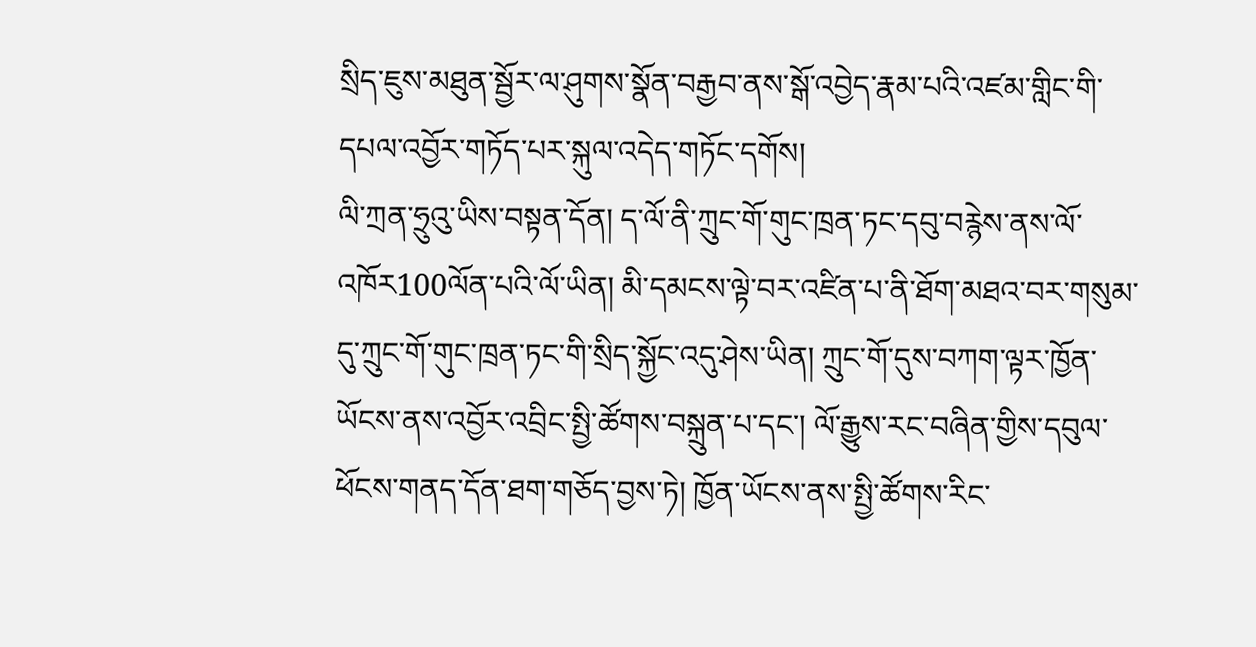སྲིད་ཇུས་མཐུན་སྦྱོར་ལ་ཤུགས་སྣོན་བརྒྱབ་ནས་སྒོ་འབྱེད་རྣམ་པའི་འཛམ་གླིང་གི་དཔལ་འབྱོར་གཏོད་པར་སྐུལ་འདེད་གཏོང་དགོས།
ལི་ཀྲན་ཧྲུའུ་ཡིས་བསྟན་དོན། ད་ལོ་ནི་ཀྲུང་གོ་གུང་ཁྲན་ཏང་དབུ་བརྙེས་ནས་ལོ་འཁོར100ལོན་པའི་ལོ་ཡིན། མི་དམངས་ལྟེ་བར་འཛིན་པ་ནི་ཐོག་མཐའ་བར་གསུམ་དུ་ཀྲུང་གོ་གུང་ཁྲན་ཏང་གི་སྲིད་སྐྱོང་འདུ་ཤེས་ཡིན། ཀྲུང་གོ་དུས་བཀག་ལྟར་ཁྱོན་ཡོངས་ནས་འབྱོར་འབྲིང་སྤྱི་ཚོགས་བསྐྲུན་པ་དང་། ལོ་རྒྱུས་རང་བཞིན་གྱིས་དབུལ་ཕོངས་གནད་དོན་ཐག་གཅོད་བྱས་ཏེ། ཁྱོན་ཡོངས་ནས་སྤྱི་ཚོགས་རིང་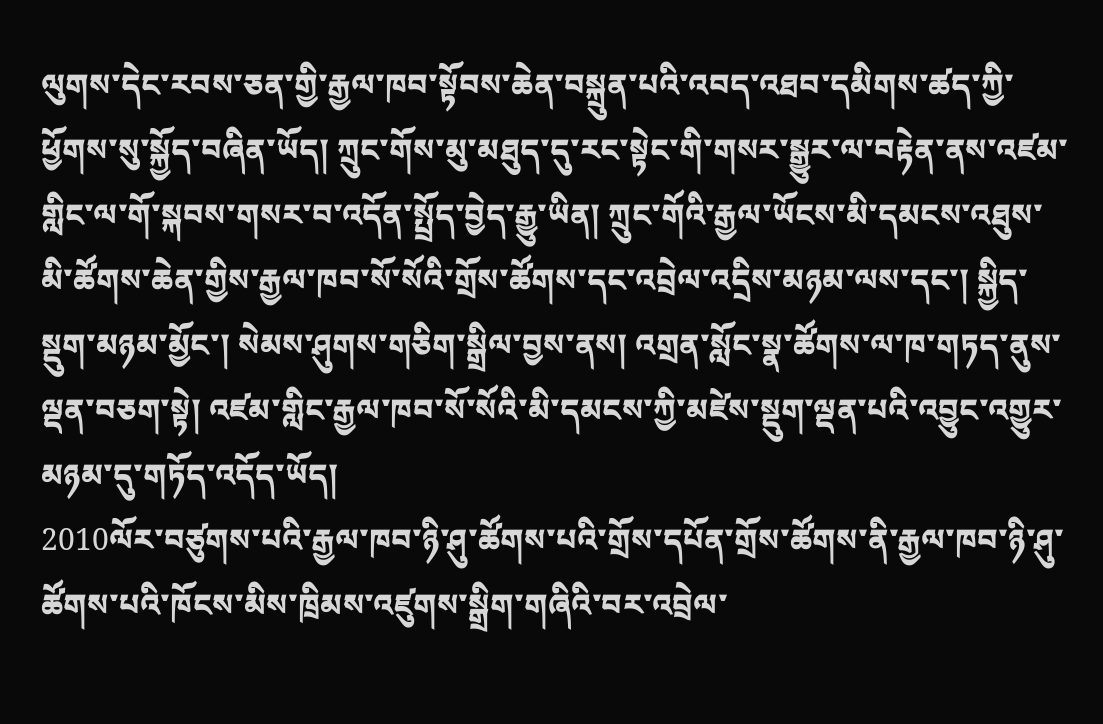ལུགས་དེང་རབས་ཅན་གྱི་རྒྱལ་ཁབ་སྟོབས་ཆེན་བསྐྲུན་པའི་འབད་འཐབ་དམིགས་ཚད་ཀྱི་ཕྱོགས་སུ་སྐྱོད་བཞིན་ཡོད། ཀྲུང་གོས་མུ་མཐུད་དུ་རང་སྟེང་གི་གསར་སྒྱུར་ལ་བརྟེན་ནས་འཛམ་གླིང་ལ་གོ་སྐབས་གསར་བ་འདོན་སྤྲོད་བྱེད་རྒྱུ་ཡིན། ཀྲུང་གོའི་རྒྱལ་ཡོངས་མི་དམངས་འཐུས་མི་ཚོགས་ཆེན་གྱིས་རྒྱལ་ཁབ་སོ་སོའི་གྲོས་ཚོགས་དང་འབྲེལ་འདྲིས་མཉམ་ལས་དང་། སྐྱིད་སྡུག་མཉམ་མྱོང་། སེམས་ཤུགས་གཅིག་སྒྲིལ་བྱས་ནས། འགྲན་སློང་སྣ་ཚོགས་ལ་ཁ་གཏད་ནུས་ལྡན་བཅག་སྟེ། འཛམ་གླིང་རྒྱལ་ཁབ་སོ་སོའི་མི་དམངས་ཀྱི་མཛེས་སྡུག་ལྡན་པའི་འབྱུང་འགྱུར་མཉམ་དུ་གཏོད་འདོད་ཡོད།
2010ལོར་བཙུགས་པའི་རྒྱལ་ཁབ་ཉི་ཤུ་ཚོགས་པའི་གྲོས་དཔོན་གྲོས་ཚོགས་ནི་རྒྱལ་ཁབ་ཉི་ཤུ་ཚོགས་པའི་ཁོངས་མིས་ཁྲིམས་འཛུགས་སྒྲིག་གཞིའི་བར་འབྲེལ་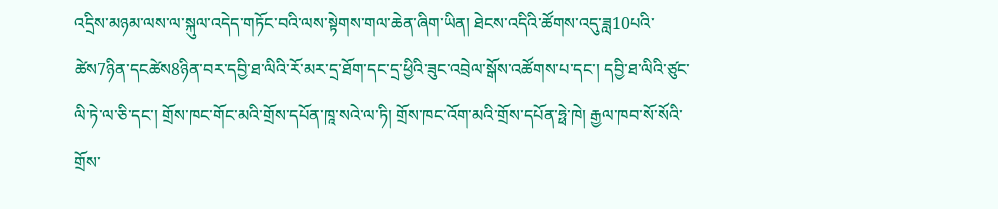འདྲིས་མཉམ་ལས་ལ་སྐུལ་འདེད་གཏོང་བའི་ལས་སྟེགས་གལ་ཆེན་ཞིག་ཡིན། ཐེངས་འདིའི་ཚོགས་འདུ་ཟླ10པའི་ཚེས7ཉིན་དངཚེས8ཉིན་བར་དབྱི་ཐ་ལིའི་རོ་མར་དྲ་ཐོག་དང་དྲ་ཕྱིའི་ཟུང་འབྲེལ་སྒོས་འཚོགས་པ་དང་། དབྱི་ཐ་ལིའི་ཙུང་ལི་ཏེ་ལ་ཅི་དང་། གྲོས་ཁང་གོང་མའི་གྲོས་དཔོན་ཁཱ་སའེ་ལ་ཏི། གྲོས་ཁང་འོག་མའི་གྲོས་དཔོན་ཧྥེ་ཁེ། རྒྱལ་ཁབ་སོ་སོའི་གྲོས་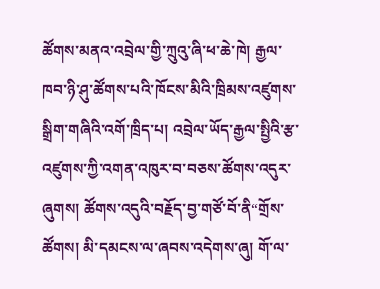ཚོགས་མནའ་འབྲེལ་གྱི་ཀྲུའུ་ཞི་ཕ་ཆེ་ཁེ། རྒྱལ་ཁབ་ཉི་ཤུ་ཚོགས་པའི་ཁོངས་མིའི་ཁྲིམས་འཛུགས་སྒྲིག་གཞིའི་འགོ་ཁྲིད་པ། འབྲེལ་ཡོད་རྒྱལ་སྤྱིའི་རྩ་འཛུགས་ཀྱི་འགན་འཁུར་བ་བཅས་ཚོགས་འདུར་ཞུགས། ཚོགས་འདུའི་བརྗོད་བྱ་གཙོ་བོ་ནི“གྲོས་ཚོགས། མི་དམངས་ལ་ཞབས་འདེགས་ཞུ། གོ་ལ་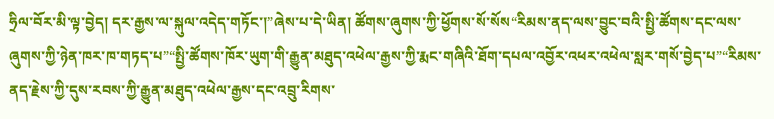ཧྲིལ་བོར་མི་ལྟ་བྱེད། དར་རྒྱས་ལ་སྐུལ་འདེད་གཏོང་།”ཞེས་པ་དེ་ཡིན། ཚོགས་ཞུགས་ཀྱི་ཕྱོགས་སོ་སོས“རིམས་ནད་ལས་བྱུང་བའི་སྤྱི་ཚོགས་དང་ལས་ཞུགས་ཀྱི་ཉེན་ཁར་ཁ་གཏད་པ”“སྤྱི་ཚོགས་ཁོར་ཡུག་གི་རྒྱུན་མཐུད་འཕེལ་རྒྱས་ཀྱི་རྨང་གཞིའི་ཐོག་དཔལ་འབྱོར་འཕར་འཕེལ་སླར་གསོ་བྱེད་པ”“རིམས་ནད་རྗེས་ཀྱི་དུས་རབས་ཀྱི་རྒྱུན་མཐུད་འཕེལ་རྒྱས་དང་འབྲུ་རིགས་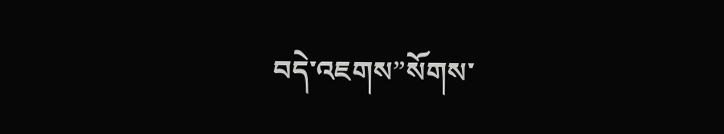བདེ་འཇགས”སོགས་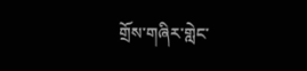གྲོས་གཞིར་གླེང་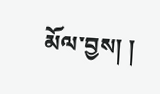མོལ་བྱས། །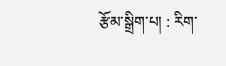རྩོམ་སྒྲིག་པ། : རིག་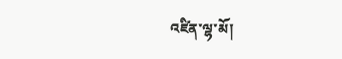འཛིན་ལྷ་མོ།